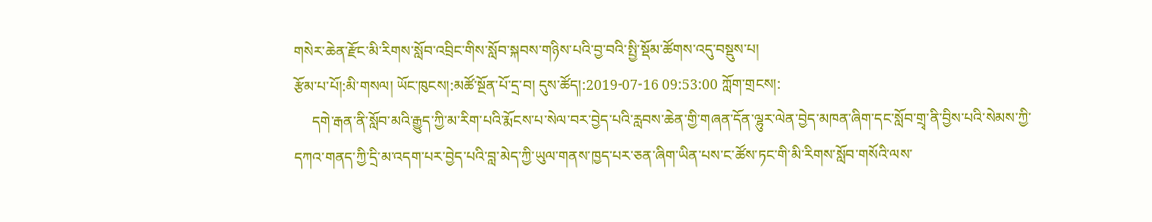གསེར་ཆེན་རྫོང་མི་རིགས་སློབ་འབྲིང་གིས་སློབ་སྐབས་གཉིས་པའི་བྱ་བའི་སྤྱི་སྡོམ་ཚོགས་འདུ་བསྡུས་པ།
རྩོམ་པ་པོ།:མི་གསལ། ཡོང་ཁུངས།:མཚོ་སྔོན་པོ་དྲ་བ། དུས་ཚོད།:2019-07-16 09:53:00 ཀློག་གྲངས།:
     དགེ་རྒན་ནི་སློབ་མའི་རྒྱུད་ཀྱི་མ་རིག་པའི་རྨོངས་པ་སེལ་བར་བྱེད་པའི་རླབས་ཆེན་གྱི་གཞན་དོན་ལྷུར་ལེན་བྱེད་མཁན་ཞིག་དང་སློབ་གྲྭ་ནི་བྱིས་པའི་སེམས་ཀྱི་དཀའ་གནད་ཀྱི་དྲི་མ་འདག་པར་བྱེད་པའི་བླ་མེད་ཀྱི་ཡུལ་གནས་ཁྱད་པར་ཅན་ཞིག་ཡིན་པས་ང་ཚོས་ཏང་གི་མི་རིགས་སློབ་གསོའི་ལས་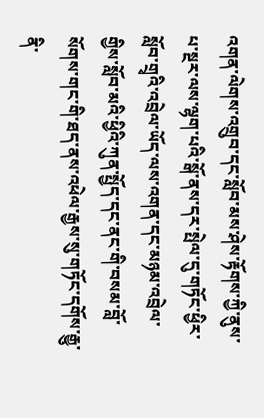འགན་ལེགས་འགྲུབ་དང་སློབ་མས་ཤེས་རྟོགས་ཀྱི་ནུས་པ་སྔར་ལས་ལྷག་པའི་སྒོ་ནས་དར་སྤེལ་དུ་གཏོང་ཕྱིར་སློབ་གྲྭའི་འབྲེལ་ཡོད་ལས་འགན་དང་མཉམ་འབྲེལ་གྱིས་སློབ་མའི་ཕྱིའི་ཀུན་སྤྱོད་དང་ནང་གི་བསམ་བློ་སོགས་གང་གི་ཐད་ནས་འཕེལ་རྒྱས་སུ་གཏོང་དགོས་རྒྱུ་ནི་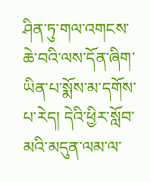ཤིན་ཏུ་གལ་འགངས་ཆེ་བའི་ལས་དོན་ཞིག་ཡིན་པ་སྨོས་མ་དགོས་པ་རེད། དེའི་ཕྱིར་སློབ་མའི་མདུན་ལམ་ལ་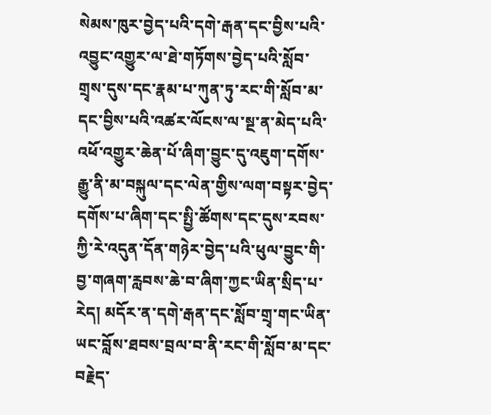སེམས་ཁུར་བྱེད་པའི་དགེ་རྒན་དང་བྱིས་པའི་འབྱུང་འགྱུར་ལ་ཐེ་གཏོགས་བྱེད་པའི་སློབ་གྲྭས་དུས་དང་རྣམ་པ་ཀུན་ཏུ་རང་གི་སློབ་མ་དང་བྱིས་པའི་འཚར་ལོངས་ལ་སྔ་ན་མེད་པའི་འཕོ་འགྱུར་ཆེན་པོ་ཞིག་བྱུང་དུ་འཇུག་དགོས་རྒྱུ་ནི་མ་བསྐུལ་དང་ལེན་གྱིས་ལག་བསྟར་བྱེད་དགོས་པ་ཞིག་དང་སྤྱི་ཚོགས་དང་དུས་རབས་ཀྱི་རེ་འདུན་དོན་གཉེར་བྱེད་པའི་ཕུལ་བྱུང་གི་བྱ་གཞག་རླབས་ཆེ་བ་ཞིག་ཀྱང་ཡིན་སྲིད་པ་རེད། མདོར་ན་དགེ་རྒན་དང་སློབ་གྲྭ་གང་ཡིན་ཡང་བློས་ཐབས་བྲལ་བ་ནི་རང་གི་སློབ་མ་དང་བརྗེད་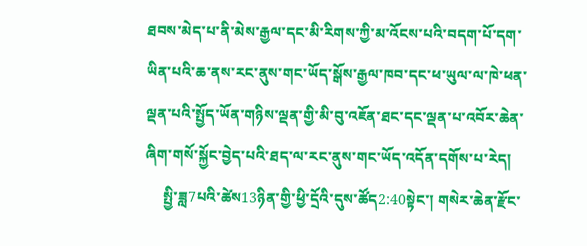ཐབས་མེད་པ་ནི་མེས་རྒྱལ་དང་མི་རིགས་ཀྱི་མ་འོངས་པའི་བདག་པོ་དག་ཡིན་པའི་ཆ་ནས་རང་ནུས་གང་ཡོད་སྒོས་རྒྱལ་ཁབ་དང་ཕ་ཡུལ་ལ་ཁེ་ཕན་ལྡན་པའི་སྤྱོད་ཡོན་གཉིས་ལྡན་གྱི་མི་བུ་འཇོན་ཐང་དང་ལྡན་པ་འབོར་ཆེན་ཞིག་གསོ་སྐྱོང་བྱེད་པའི་ཐད་ལ་རང་ནུས་གང་ཡོད་འདོན་དགོས་པ་རེད།
     སྤྱི་ཟླ7པའི་ཚེས13ཉིན་གྱི་ཕྱི་དྲོའི་དུས་ཚོད2:40སྟེང་། གསེར་ཆེན་རྫོང་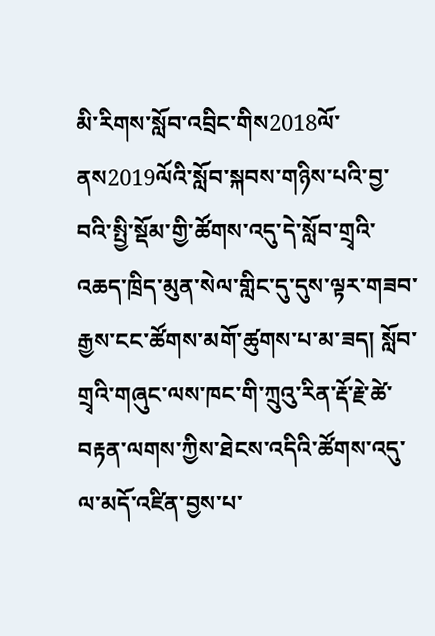མི་རིགས་སློབ་འབྲིང་གིས2018ལོ་ནས2019ལོའི་སློབ་སྐབས་གཉིས་པའི་བྱ་བའི་སྤྱི་སྡོམ་གྱི་ཚོགས་འདུ་དེ་སློབ་གྲྭའི་འཆད་ཁྲིད་མུན་སེལ་གླིང་དུ་དུས་ལྟར་གཟབ་རྒྱས་ངང་ཚོགས་མགོ་ཚུགས་པ་མ་ཟད། སློབ་གྲྭའི་གཞུང་ལས་ཁང་གི་ཀྲུའུ་རིན་རྡོ་རྗེ་ཚེ་བརྟན་ལགས་ཀྱིས་ཐེངས་འདིའི་ཚོགས་འདུ་ལ་མདོ་འཛིན་བྱས་པ་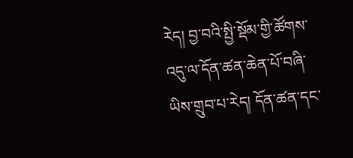རེད། བྱ་བའི་སྤྱི་སྡོམ་གྱི་ཚོགས་འདུ་ལ་དོན་ཚན་ཆེན་པོ་བཞི་ཡིས་གྲུབ་པ་རེད། དོན་ཚན་དང་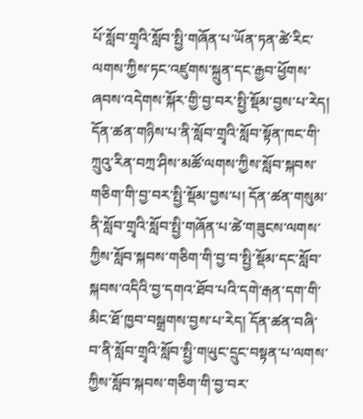པོ་སློབ་གྲྭའི་སློབ་སྤྱི་གཞོན་པ་ཡོན་ཏན་ཚེ་རིང་ལགས་ཀྱིས་ཏང་འཛུགས་སྐྲུན་དང་རྒྱབ་ཕྱོགས་ཞབས་འདེགས་སྐོར་གྱི་བྱ་བར་སྤྱི་སྡོམ་བྱས་པ་རེད། དོན་ཚན་གཉིས་པ་ནི་སློབ་གྲྭའི་སློབ་སྟོན་ཁང་གི་ཀྲུའུ་རིན་བཀྲ་ཤིས་མཚོ་ལགས་ཀྱིས་སློབ་སྐབས་གཅིག་གི་བྱ་བར་སྤྱི་སྡོམ་བྱས་པ། དོན་ཚན་གསུམ་ནི་སློབ་གྲྭའི་སློབ་སྤྱི་གཞོན་པ་ཚེ་གཟུངས་ལགས་ཀྱིས་སློབ་སྐབས་གཅིག་གི་བྱ་བ་སྤྱི་སྡོམ་དང་སློབ་སྐབས་འདིའི་བྱ་དགའ་ཐོབ་པའི་དགེ་རྒན་དག་གི་མིང་ཐོ་ཁྱབ་བསྒྲགས་བྱས་པ་རེད། དོན་ཚན་བཞི་བ་ནི་སློབ་གྲྭའི་སློབ་སྤྱི་གཡུང་དྲུང་བསྟན་པ་ལགས་ཀྱིས་སློབ་སྐབས་གཅིག་གི་བྱ་བར་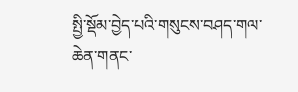སྤྱི་སྡོམ་བྱེད་པའི་གསུངས་བཤད་གལ་ཆེན་གནང་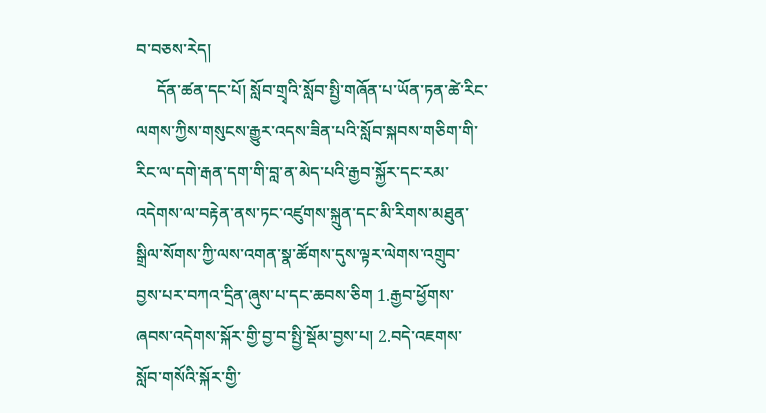བ་བཅས་རེད།
     དོན་ཚན་དང་པོ། སློབ་གྲྭའི་སློབ་སྤྱི་གཞོན་པ་ཡོན་ཏན་ཚེ་རིང་ལགས་ཀྱིས་གསུངས་རྒྱུར་འདས་ཟིན་པའི་སློབ་སྐབས་གཅིག་གི་རིང་ལ་དགེ་རྒན་དག་གི་བླ་ན་མེད་པའི་རྒྱབ་སྐྱོར་དང་རམ་འདེགས་ལ་བརྟེན་ནས་ཏང་འཛུགས་སྐྲུན་དང་མི་རིགས་མཐུན་སྒྲིལ་སོགས་ཀྱི་ལས་འགན་སྣ་ཚོགས་དུས་ལྟར་ལེགས་འགྲུབ་བྱས་པར་བཀའ་དྲིན་ཞུས་པ་དང་ཆབས་ཅིག 1.རྒྱབ་ཕྱོགས་ཞབས་འདེགས་སྐོར་གྱི་བྱ་བ་སྤྱི་སྡོམ་བྱས་པ། 2.བདེ་འཇགས་སློབ་གསོའི་སྐོར་གྱི་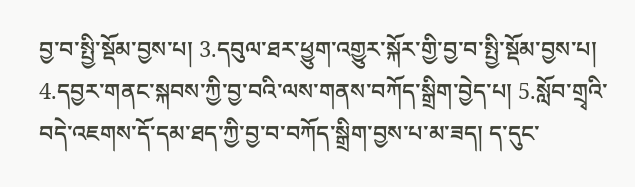བྱ་བ་སྤྱི་སྡོམ་བྱས་པ། 3.དབུལ་ཐར་ཕྱུག་འགྱུར་སྐོར་གྱི་བྱ་བ་སྤྱི་སྡོམ་བྱས་པ། 4.དབྱར་གནང་སྐབས་ཀྱི་བྱ་བའི་ལས་གནས་བཀོད་སྒྲིག་བྱེད་པ། 5.སློབ་གྲྭའི་བདེ་འཇགས་དོ་དམ་ཐད་ཀྱི་བྱ་བ་བཀོད་སྒྲིག་བྱས་པ་མ་ཟད། ད་དུང་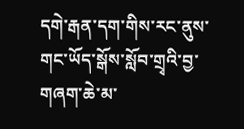དགེ་རྒན་དག་གིས་རང་ནུས་གང་ཡོད་སྒོས་སློབ་གྲྭའི་བྱ་གཞག་ཆེ་མ་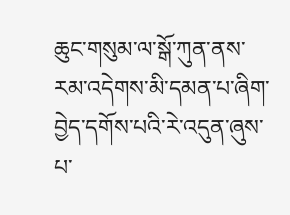ཆུང་གསུམ་ལ་སྒོ་ཀུན་ནས་རམ་འདེགས་མི་དམན་པ་ཞིག་བྱེད་དགོས་པའི་རེ་འདུན་ཞུས་པ་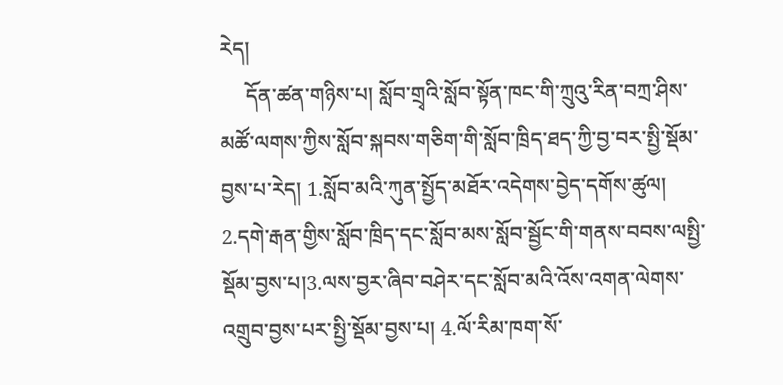རེད།
     དོན་ཚན་གཉིས་པ། སློབ་གྲྭའི་སློབ་སྟོན་ཁང་གི་ཀྲུའུ་རིན་བཀྲ་ཤིས་མཚོ་ལགས་ཀྱིས་སློབ་སྐབས་གཅིག་གི་སློབ་ཁྲིད་ཐད་ཀྱི་བྱ་བར་སྤྱི་སྡོམ་བྱས་པ་རེད། 1.སློབ་མའི་ཀུན་སྤྱོད་མཐོར་འདེགས་བྱེད་དགོས་ཚུལ། 2.དགེ་རྒན་གྱིས་སློབ་ཁྲིད་དང་སློབ་མས་སློབ་སྦྱོང་གི་གནས་བབས་ལསྤྱི་སྡོམ་བྱས་པ།3.ལས་བྱར་ཞིབ་བཤེར་དང་སློབ་མའི་འོས་འགན་ལེགས་འགྲུབ་བྱས་པར་སྤྱི་སྡོམ་བྱས་པ། 4.ལོ་རིམ་ཁག་སོ་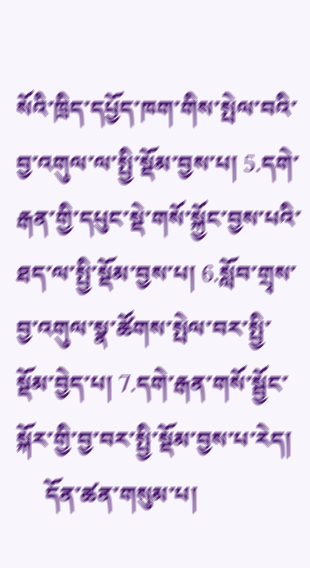སོའི་ཁྲིད་དཔྱོད་ཁག་གིས་སྤེལ་བའི་བྱ་འགུལ་ལ་སྤྱི་སྡོམ་བྱས་པ། 5.དགེ་རྒན་གྱི་དཔུང་སྡེ་གསོ་སྐྱོང་བྱས་པའི་ཐད་ལ་སྤྱི་སྡོམ་བྱས་པ། 6.སློབ་གྲྭས་བྱ་འགུལ་སྣ་ཚོགས་སྤེལ་བར་སྤྱི་སྡོམ་བྱེད་པ། 7.དགེ་རྒན་གསོ་སྦྱོང་སྐོར་གྱི་བྱ་བར་སྤྱི་སྡོམ་བྱས་པ་རེད།
     དོན་ཚན་གསུམ་པ།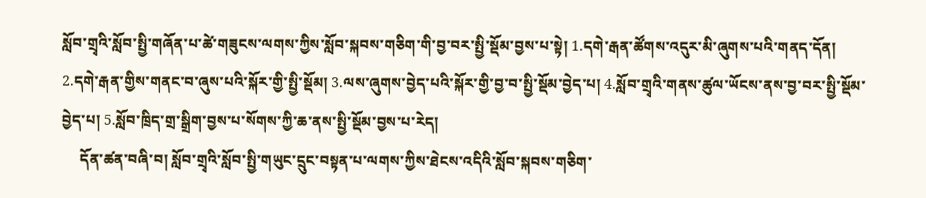སློབ་གྲྭའི་སློབ་སྤྱི་གཞོན་པ་ཚེ་གཟུངས་ལགས་ཀྱིས་སློབ་སྐབས་གཅིག་གི་བྱ་བར་སྤྱི་སྡོམ་བྱས་པ་སྟེ། 1.དགེ་རྒན་ཚོགས་འདུར་མི་ཞུགས་པའི་གནད་དོན། 2.དགེ་རྒན་གྱིས་གནང་བ་ཞུས་པའི་སྐོར་གྱི་སྤྱི་སྡོམ། 3.ལས་ཞུགས་བྱེད་པའི་སྐོར་གྱི་བྱ་བ་སྤྱི་སྡོམ་བྱེད་པ། 4.སློབ་གྲྭའི་གནས་ཚུལ་ཡོངས་ནས་བྱ་བར་སྤྱི་སྡོམ་བྱེད་པ། 5.སློབ་ཁྲིད་གྲ་སྒྲིག་བྱས་པ་སོགས་ཀྱི་ཆ་ནས་སྤྱི་སྡོམ་བྱས་པ་རེད།
     དོན་ཚན་བཞི་བ། སློབ་གྲྭའི་སློབ་སྤྱི་གཡུང་དྲུང་བསྟན་པ་ལགས་ཀྱིས་ཐེངས་འདིའི་སློབ་སྐབས་གཅིག་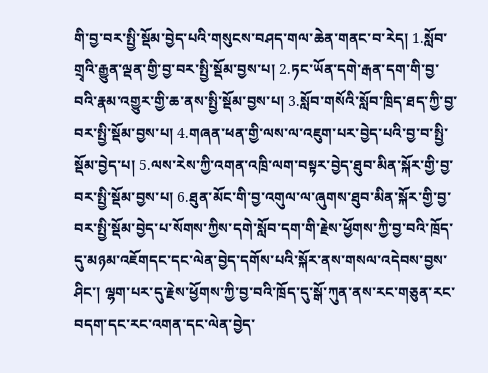གི་བྱ་བར་སྤྱི་སྡོམ་བྱེད་པའི་གསུངས་བཤད་གལ་ཆེན་གནང་བ་རེད། 1.སློབ་གྲྭའི་རྒྱུན་ལྡན་གྱི་བྱ་བར་སྤྱི་སྡོམ་བྱས་པ། 2.ཏང་ཡོན་དགེ་རྒན་དག་གི་བྱ་བའི་རྣམ་འགྱུར་གྱི་ཆ་ནས་སྤྱི་སྡོམ་བྱས་པ། 3.སློབ་གསོའི་སློབ་ཁྲིད་ཐད་ཀྱི་བྱ་བར་སྤྱི་སྡོམ་བྱས་པ། 4.གཞན་ཕན་གྱི་ལས་ལ་འཇུག་པར་བྱེད་པའི་བྱ་བ་སྤྱི་སྡོམ་བྱེད་པ། 5.ལས་རེས་ཀྱི་འགན་འཁྲི་ལག་བསྟར་བྱེད་ཐུབ་མིན་སྐོར་གྱི་བྱ་བར་སྤྱི་སྡོམ་བྱས་པ། 6.ཐུན་མོང་གི་བྱ་འགུལ་ལ་ཞུགས་ཐུབ་མིན་སྐོར་གྱི་བྱ་བར་སྤྱི་སྡོམ་བྱེད་པ་སོགས་ཀྱིས་དགེ་སློབ་དག་གི་རྗེས་ཕྱོགས་ཀྱི་བྱ་བའི་ཁྲོད་དུ་མཉམ་འཇོགདང་དང་ལེན་བྱེད་དགོས་པའི་སྐོར་ནས་གསལ་འདེབས་བྱས་ཤིང་། ལྷག་པར་དུ་རྗེས་ཕྱོགས་ཀྱི་བྱ་བའི་ཁྲོད་དུ་སྒོ་ཀུན་ནས་རང་གཅུན་རང་བདག་དང་རང་འགན་དང་ལེན་བྱེད་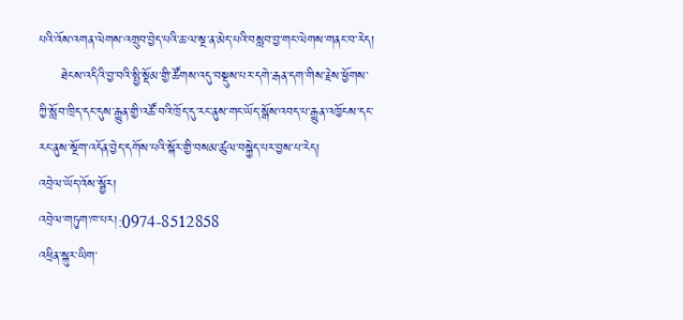པའི་འོས་འགན་ལེགས་འགྲུབ་བྱེད་པའི་ཆ་ལ་སྔ་ན་མེད་པའི་བསླབ་བྱ་གང་ལེགས་གནང་བ་རེད།
     ཐེངས་འདིའི་བྱ་བའི་སྤྱི་སྡོམ་གྱི་ཚོགས་འདུ་བསྡུས་པར་དགེ་རྒན་དག་གིས་རྗེས་ཕྱོགས་ཀྱི་སློབ་ཁྲིད་དང་དུས་རྒྱུན་གྱི་འཚོ་བའི་ཁྲོད་དུ་རང་ནུས་གང་ཡོད་སྒོས་འབད་པ་རྒྱུན་འཁྱོངས་དང་རང་ནུས་སྔོག་འདོན་བྱེད་དགོས་པའི་སྐོར་གྱི་བསམ་ཚུལ་བསྐྱེད་པར་བྱས་པ་རེད།
འབྲེལ་ཡོད་འོས་སྦྱོར།
འབྲེལ་གཏུག་ཁ་པར།:0974-8512858
འཕྲིན་སྐུར་ཡིག་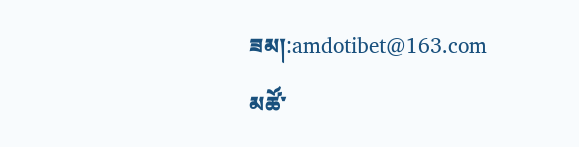ཟམ།:amdotibet@163.com
མཚོ་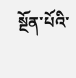སྔོན་པོའི་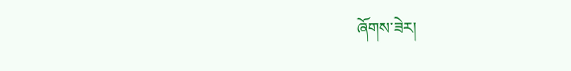ཞོགས་ཟེར།